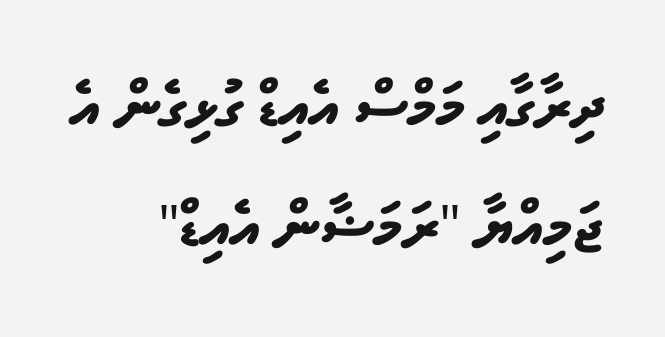ދިރާގާއި މަމްސް އެއިޑް ގުޅިގެން އެ ޖަމިއްޔާ "ރަމަޟާން އެއިޑް"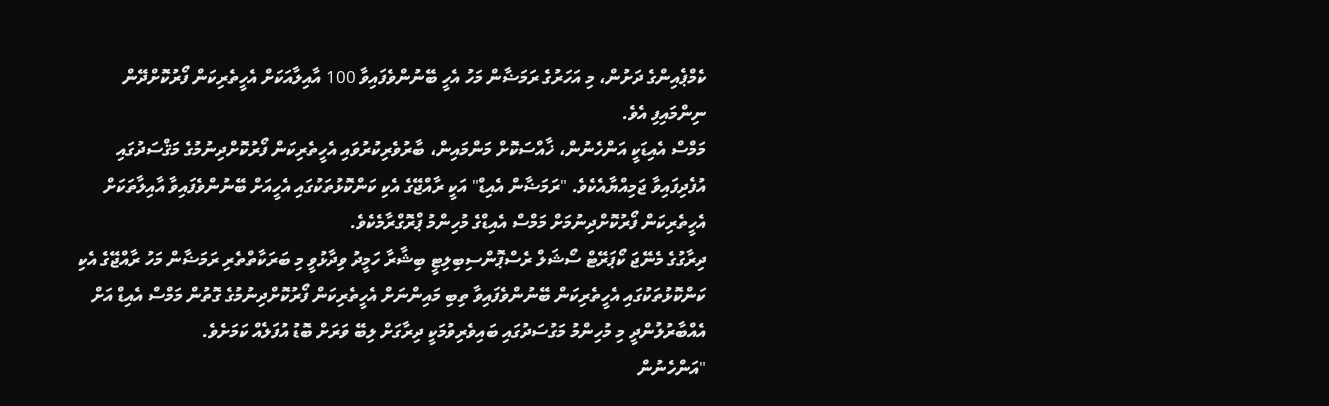ކެމްޕެއިންގެ ދަށުން، މި އަހަރުގެ ރަމަޟާން މަހު އެހީ ބޭނުންވެފައިވާ 100 އާއިލާއަކަށް އެހީތެރިކަން ފޯރުކޮށްދޭން ނިންމައިފި އެވެ.
މަމްސް އެއިޑަކީ އަންހެނުން، ޚާއްސަކޮށް މަންމައިން، ބާރުވެރިކުރުވައި އެހީތެރިކަން ފޯރުކޮށްދިނުމުގެ މަޤްސަދުގައި އުފެދިފައިވާ ޖަމިއްޔާއެކެވެ. "ރަމަޟާން އެއިޑް" އަކީ ރާއްޖޭގެ އެކި ކަންކޮޅުތަކުގައި އެހީއަށް ބޭނުންވެފައިވާ އާއިލާތަކަށް އެހީތެރިކަން ފޯރުކޮށްދިނުމަށް މަމްސް އެއިޑްގެ މުހިންމު ޕްރޮގްރާމެކެވެ.
ދިރާގުގެ މެނޭޖަ ކޯޕަރޭޓް ސޯޝަލް ރެސްޕޮންސިބިލިޓީ ބިޝާރާ ހަމީދު ވިދާޅުވީ މި ބަރަކާތްތެރި ރަމަޟާން މަހު ރާއްޖޭގެ އެކި ކަންކޮޅުތަކުގައި އެހީތެރިކަން ބޭނުންވެފައިވާ ތިބި މައިންނަށް އެހީތެރިކަން ފޯރުކޮށްދިނުމުގެ ގޮތުން މަމްސް އެއިޑް އަށް އެއްބާރުލުންދީ މި މުހިންމު މަގުސަދުގައި ބައިވެރިވުމަކީ ދިރާގަށް ލިބޭ ވަރަށް ބޮޑު އުފަލެއް ކަމަށެވެ.
"އަންހެނުން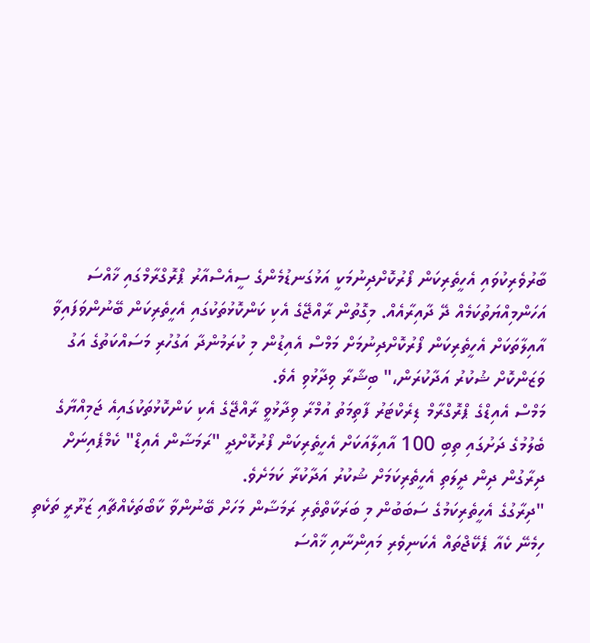ބާރުވެރިކުވައި އެހީތެރިކަން ފޯރުކޮށްދިނުމަކީ އަޅުގަނޑުމެންގެ ސީއެސްއާރު ޕްރޮގްރާމްގައި ޚާއްސަ އަހަންމިއްޔަތުކަމެއް ދޭ ދާއިރާއެއް. މިގޮތުން ރާއްޖޭގެ އެކި ކަންކޮޅުތަކުގައި އެހީތެރިކަން ބޭނުންވަފައިވާ އާއިލާތަކަށް އެހީތެރިކަން ފޯރުކޮށްދިނުމަށް މަމްސް އެއިޑުން މި ކުރަމުންދާ އަގުހުރި މަސައްކަތުގެ އަގު ވަޒަންކޮށް ޝުކުރު އަދާކުރަން،" ބިޝާރާ ވިދާޅުވި އެވެ.
މަމްސް އެއިޑްގެ ޕްރޮގްރާމް ޑިރެކްޓަރު ފާތިމަތު އުމްރާ ވިދާޅުވީ ރާއްޖޭގެ އެކި ކަންކޮޅުތަކުގައިއެ ޖަމިއްޔާގެ ބެލުމުގެ ދަށުގައި ތިބި 100 އާއިލާއަކަށް އެހީތެރިކަން ފޯރުކޮށްދީ "ރަމަޟާން އެއިޑް" ކެމްޕެއިނަށް ދިރާގުން ދިން ދީލަތި އެހީތެރިކަމަށް ޝުކުރު އަދާކުރާ ކަމަށެވެ.
"ދިރާގުގެ އެހީތެރިކަމުގެ ސަބަބުން މި ބަރަކާތްތެރި ރަމަޟާން މަހަށް ބޭނުންވާ ކާބޯތަކެއްޗާއި ޒަރޫރީ ތަކެތި ހިމެނޭ ކެއާ ޕެކޭޖްތައް އެކަނިވެރި މައިންނާއި ޚާއްސަ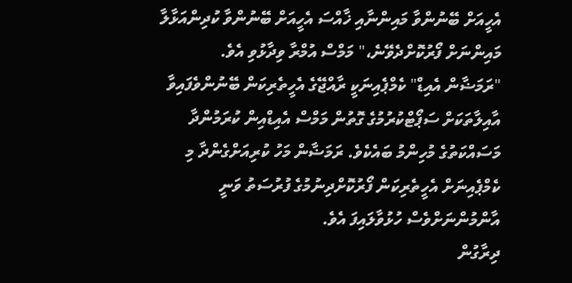އެހީއަށް ބޭނުންވާ މައިންނާއި ޚާއްސަ އެހީއަށް ބޭނުންވާ ކުދިންއަޅާލާ މައިންނަށް ފޯރުކޮށްދެވޭނެ،" މަމްސް އުމްރާ ވިދާޅުވި އެވެ.
"ރަމަޟާން އެއިޑް" ކެމްޕެއިނަކީ ރާއްޖޭގެ އެހީތެރިކަން ބޭނުންވެފައިވާ އާއިލާތަކަށް ސަޕޯޓްކުރުމުގެ ގޮތުން މަމްސް އެއިޑްއިން ކުރަމުންދާ މަސައްކަތުގެ މުހިންމު ބައެކެވެ. ރަމަޟާން މަހު ކުރިއަށްގެންދާ މި ކެމްޕެއިނަށް އެހީތެރިކަން ފޯރުކޮށްދިނުމުގެ ފުރުސަތު ވަނީ އާންމުންނަށްވެސް ހުޅުވާލައިފަ އެވެ.
ދިރާގުން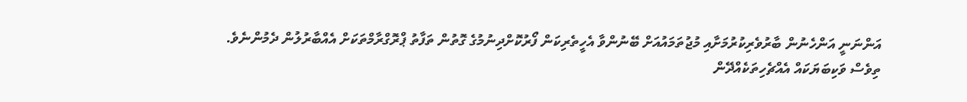އަންނަނީ އަންހެނުން ބާރުވެރިކުރުމަށާއި މުޖުތަމައުއަށް ބޭނުންވާ އެހީތެރިކަން ފޯރުކޮށްދިނުމުގެ ގޮތުން ތަފާތު ޕްރޮގްރާމްތަކަށް އެއްބާރުލުން ދެމުންނެވެ.
ތިވެސް ވަކިބަޔަކައް އެއްޗެހިތަކެއްދޭން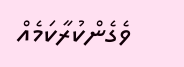ވެގެންކުރާކަމެއް